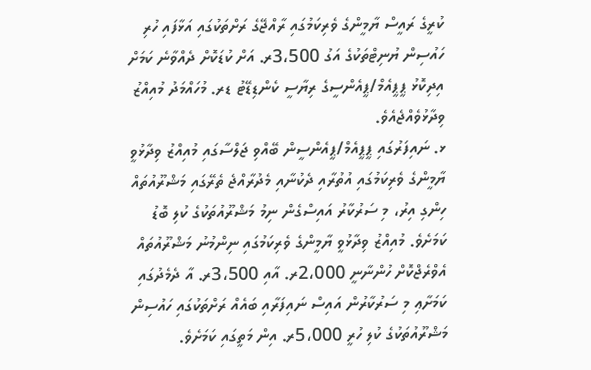ކުރީގެ ރައީސް ޔާމީންގެ ވެރިކަމުގައި ރާއްޖޭގެ ރަށްތަކުގައި އަޅާފައި ހުރި ހައުސިން ޔުނިޓްތަކުގެ އަގު 3،500ރ. އަށް ކުޑަކޮށް ދެއްވާނެ ކަމަށް އިދިކޮޅު ޕީޕީއެމް/ޕީއެންސީގެ ރިޔާސީ ކެންޑިޑޭޓު ޑރ. މުހައްމަދު މުއިއްޒު ވިދާޅުވެއްޖެއެވެ.
ޅ. ނައިފަރުގައި ޕީޕީއެމް/ޕީއެންސީން ބޭއްވި ޖަލްސާގައި މުއިއްޒު ވިދާޅުވީ ޔާމީންގެ ވެރިކަމުގައި އުތުރާއި ދެކުނާއި މެދުރާއްޖެ ތެރޭގައި މަޝްރޫއުތައް ހިންގި އިރު، މި ސަރުކާރު އައިސްގެން ނިމު މަޝްރޫއުތަކުގެ ކުލި ބޮޑު ކަމަށެވެ. މުއިއްޒު ވިދާޅުވީ ޔާމީންގެ ވެރިކަމުގައި ނިންމުނު މަޝްރޫއުތައް އެވްރެޖްކޮށް ހުންނާނީ 2،000ރ. އާއި 3،500ރ. އާ ދެމެދުގައި ކަމަށާޢި މި ސަރުކާރުން އައިސް ނައިފަރާއި ބައެއް ރަށްތަކުގައި ހައުސިން މަޝްރޫއުތަކުގެ ކުލި ހުރީ 5،000ރ. އިން މަތީގައި ކަމަށެވެ.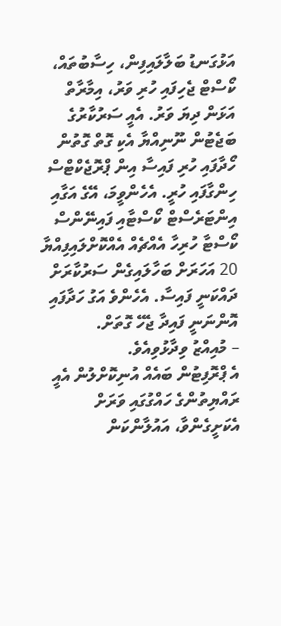އަޅުގަނޑު ބަލާލައިފިން، ހިސާބުތައް، ކޯސްޓް ޖެހިފައި ހުރި ވަރު، އިމާރާތް އަޅަން ދިޔަ ވަރު. އެއީ ސަރުކާރުގެ ބަޖެޓުން ނޫނިއްޔާ އެކި ގޮތް ގޮތުން ހޯދާފައި ހުރި ފައިސާ އިން ޕްރޮޖެކްޓްސް ހިންގާފައި ހުރީ. އެހެންވީމަ، އޭގެ އަގާއި އިންޓަރެސްޓް ކޯސްޓާއި ފައިނޭންސް ކޯސްޓާ ހުރިހާ އެއްޗެއް އެއްކޮށްލައިފިއްޔާ 20 އަހަރަށް ބަހާލައިގެން ސަރުކާރަށް ދައްކަނީ ފައިސާ. އެހެންވެ އަގު ހަދާފައި އޮންނަނީ ފައިދާ ޖެހޭ ގޮތަށް.
– މުއިއްޒު ވިދާޅުވިއެވެ.
އެ ޕްރޮފިޓުން ބައެއް އުނިކޮށްލުން އެއީ ރައްޔިތުންގެ ހައްގުގައި ވަރަށް އެކަށީގެންވާ، އައުލާންކަން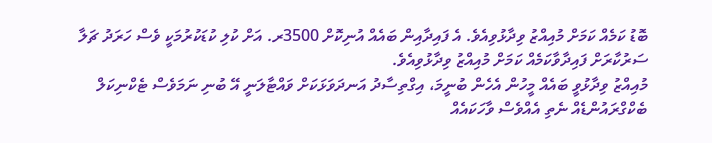ބޮޑު ކަމެއް ކަމަށް މުއިއްޒު ވިދާޅުވިއެވެ. އެ ފައިދާއިން ބައެއް އުނިކޮށް 3500ރ. އަށް ކުލި ކުޑަކުރުމަކީ ވެސް ހަރަދު ޗަލާ ސަރުކާރަށް ފައިދާވާކަމެއް ކަމަށް މުއިއްޒު ވިދާޅުވިއެވެ.
މުއިއްޒު ވިދާޅުވީ ބައެއް މީހުން އެހެން ބުނީމަ، އިގްތިސާދު އަނދަވަޅަކަށް ވައްޓާލަނީ އޭ ބުނި ނަމަވެސް ޓެކްނިކަލް ބެކްގްރައުންޑެއް ނެތި އެއްވެސް ވާހަކައެއް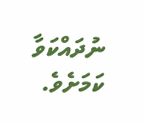ނުދައްކަވާ ކަމަށެވެ.